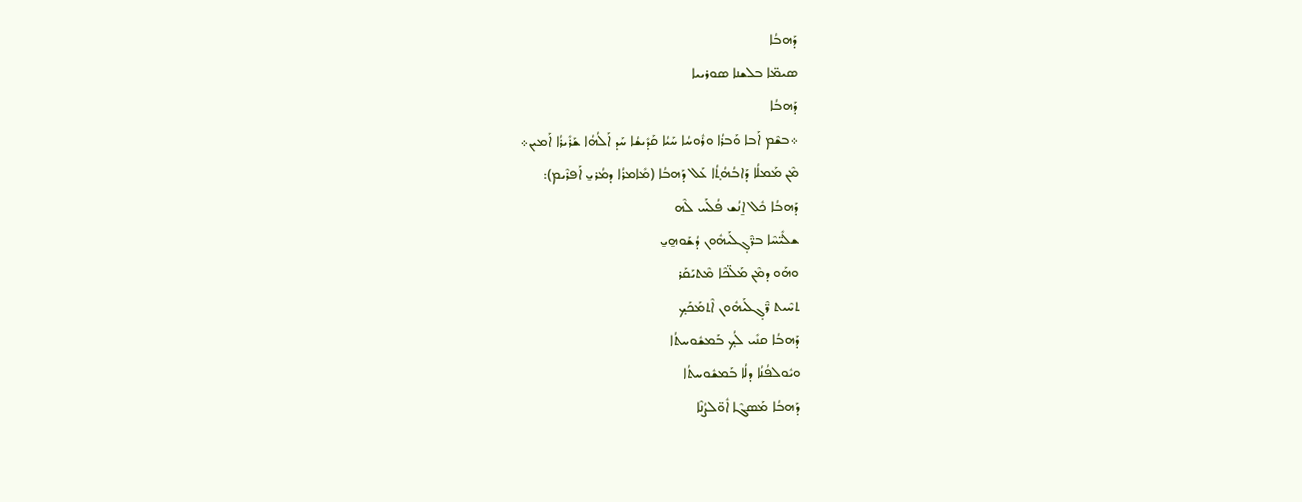ܕܰܗܒܳܐ
ܣܝܡ̈ܐ ܒܠܫܢܐ ܣܘܪܝܝܐ
ܕܰܗܒܳܐ
܀ܒܫܶܡ ܐܰܒܐ ܘܰܒܪܳܐ ܘܪܽܘܚܳܐ ܚܰܝܳܐ ܩܰܕܺܝܫܳܐ ܚܰܕ ܐܰܠܳܗܳܐ ܫܰܪܺܝܪܳܐ ܐܰܡܝܢ܀
ܡܶܢ ܡܰܡܠܳܐ ܕܰܐܒܳܗܳܬ̥ܳܐ ܥܰܠ ܕܰܗܒܳܐ (ܡܺܐܡܪܳܐ ܕܡܳܪܝ̱ ܐܰܦܪܶܝܡ):
ܕܰܗܒܳܐ ܟܽܠ ܐ̱ܢܳܫ ܦܳܠܰܚ ܠܶܗ
ܫܠܺܝ̈ܚܶܐ ܒܪ̈ܶܓ̥ܠܰܝܗܽܘܢ ܕܳܫܰܘܗ̱ܝ̱
ܘܗܰܘ ܕܡܶܢ ܡܰܠ̈ܟܶܐ ܡܶܬܝܰܩܰܪ
ܬܚܶܝܬ ܪ̈ܶܓ̥ܠܰܝܗܽܘܢ ܐܶܬܡܰܟܰܟ̥
ܕܰܗܒܳܐ ܩܢܺܝ ܠܳܟ̥ ܒܰܡܫܽܘܚܬܳܐ
ܘܝܽܘܠܦܳܢܳܐ ܕܠܳܐ ܒܰܡܫܽܘܚܬܳܐ
ܕܰܗܒܳܐ ܡܰܣܓܶܐ ܐܽܘ̈ܠܨܳܢܶܐ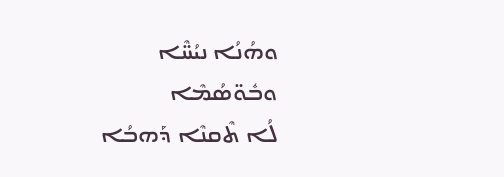ܘܗܳܢܳܐ ܢܝܳܚ̈ܶܐ ܘܒܽܘ̈ܣܳܡܶܐ
ܠܳܐ ܬܶܩܢܶܐ ܕܰܗܒܳܐ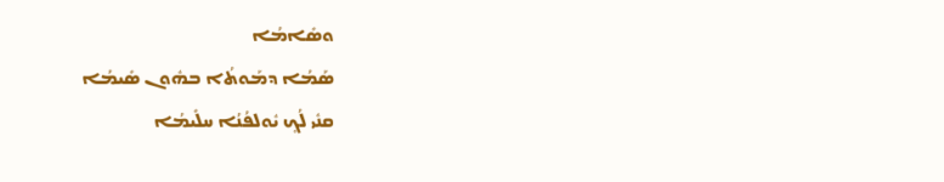ܘܣܺܐܡܳܐ
ܣܰܡܳܐ ܕܡܰܘܬܳܐ ܒܗܽܘܢ ܣܺܝܡܳܐ
ܩܢܽܝ ܠܳܟ̥ ܝܽܘܠܦܳܢܳܐ ܚܠܺܝܡܳܐ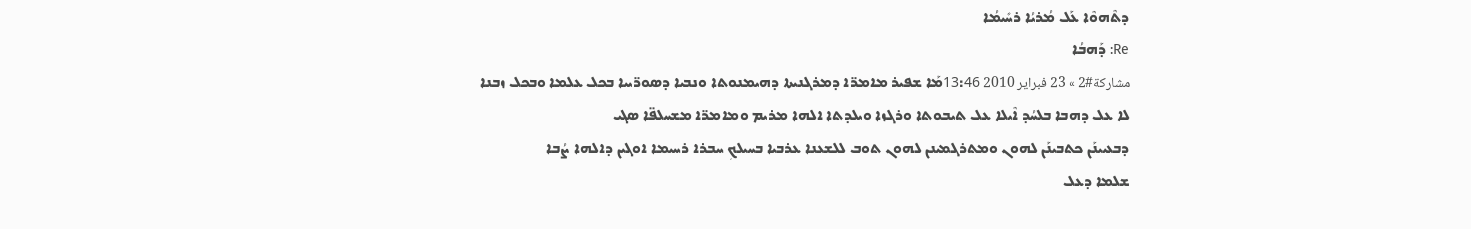ܕܬܶܗܘܶܐ ܥܰܠ ܡܳܪܝܳܐ ܪܚܺܝܡܳܐ
Re: ܕܰܗܒܳܐ
مشاركة#2 » 23 فبراير 2010 13:46ܡܰܐ ܫܦܝܪ ܡܐܡܪ̈ܐ ܕܡܪܓܢܝܬܐ ܕܗܝܡܢܘܬܐ ܘܢܒܝܐ ܕܣܘܪ̈ܝܝܐ ܒܟܠ ܥܠܡܐ ܘܒܟܠ ܙܒܢܐ
ܠܐ ܥܠ ܕܗܒܐ ܒܠܚܳܕ ܐܶܝܠܐ ܥܠ ܬܝܒܘܬܐ ܘܪܓܙܐ ܘܝܠܕܬܐ ܐܠܗܐ ܡܪܝܡ ܘܡܐܡܪ̈ܐ ܡܫܚܠܦ̈ܐ ܣܓܝ
ܕܒܥܝܝܢܰܢ ܟܬܒܝܢܰܢ ܠܗܘܢ ܘܡܬܪܓܡܝܢܢ ܠܗܘܢ ܬܘܒ ܠܠܫܥܢܐ ܥܪܒܝܐ ܒܚܝܠܟܼ ܚܒܪܐ ܪܚܝܡܐ ܐܘܓܝܢ ܕܐܠܗܐ ܨܳܒܐ
ܫܠܡܐ ܕܥܠ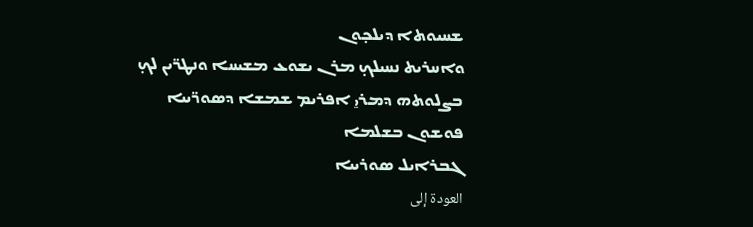ܫܚܝܘܬܐ ܕܝܠܟ̣ܘܢ
ܘܐܚܪܝܬ ܢܚܝܠܟ̣ ܡܪܢ ܝܫܘܥ ܡܫܝܚܐ ܘܢܛܪ̈ܝܢ ܠܟ̣ ܒܨܠܘܬܗ ܕܡܪܝ̱ ܐܦܪܝܡ ܫܡܫܐ ܕܣܘܪ̈ܝܝܐ
ܦܘܫܘܢ ܒܫܠܡܐ
ܓܒܪܐܝܠ ܣܘܪܝܝܐ
العودة إلى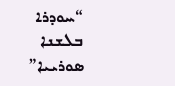“ܚܘܕܪܐ ܒܠܫܢܐ ܣܘܪܝܝܐ”